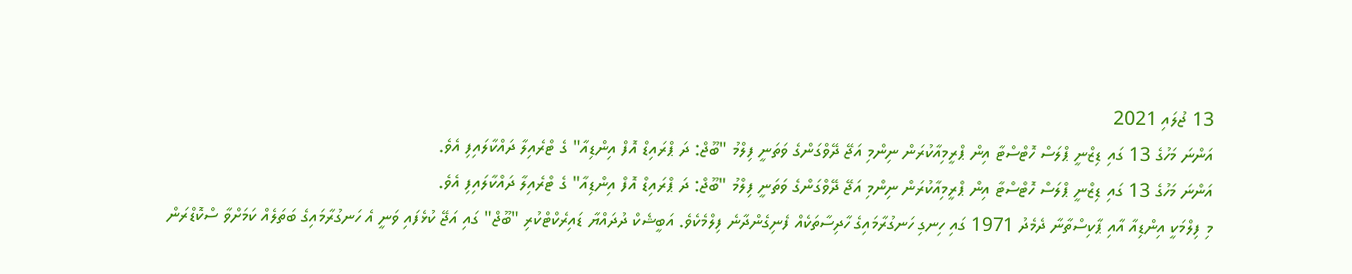13 ޖުލައި 2021
އަންނަ މަހުގެ 13 ގައި ޑިޒްނީ ޕްލަސް ހޮޓްސްޓާ އިން ޕްރީމިއާކުރަން ނިންމި އަޖޭ ދޭވްގަންގެ ވަތަނީ ފިލްމު "ބޫޖް: ދަ ޕްރައިޑް އޮފް އިންޑިއާ" ގެ ޓްރެއިލާ ދައްކާލައިފި އެވެ.
އަންނަ މަހުގެ 13 ގައި ޑިޒްނީ ޕްލަސް ހޮޓްސްޓާ އިން ޕްރީމިއާކުރަން ނިންމި އަޖޭ ދޭވްގަންގެ ވަތަނީ ފިލްމު "ބޫޖް: ދަ ޕްރައިޑް އޮފް އިންޑިއާ" ގެ ޓްރެއިލާ ދައްކާލައިފި އެވެ.
މި ފިލްމަކީ އިންޑިއާ އާއި ޕާކިސްތާނާ ދެމެދު 1971 ގައި ހިނގި ހަނގުރާމައިގެ ހާދިސާތަކެއް ފެނިގެންދާނެ ފިލްމެކެވެ. އަބީޝެކް ދުދައްޔާ ޑައިރެކްޓްކުރި "ބޫޖް" ގައި އަޖޭ ކުޅެފައި ވަނީ އެ ހަނގުރާމައިގެ ބަތަލެއް ކަމަށްވާ ސްކޮޑްރަން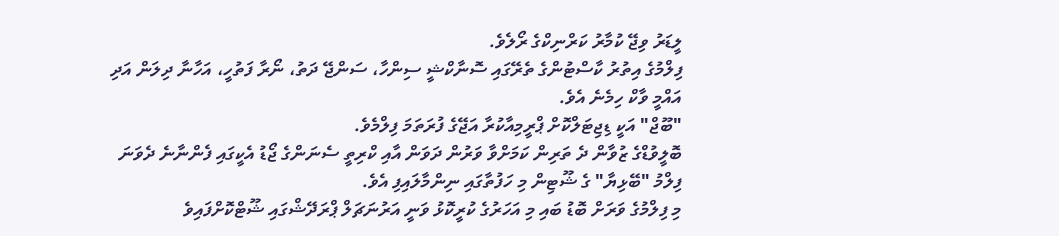ލީޑަރު ވިޖޭ ކުމާރު ކަރްނިކްގެ ރޯލެވެ.
ފިލްމުގެ އިތުރު ކާސްޓުންގެ ތެރޭގައި ސޮނާކްޝީ ސިންހާ، ސަންޖޭ ދަތު، ނޯރާ ފަތުހީ، އަހާނާ ދިލަން އަދި އައްމީ ވާކް ހިމެނެ އެވެ.
"ބޫޖް" އަކީ ޑިޖިޓަލްކޮށް ޕްރީމިއާކުރާ އަޖޭގެ ފުރަތަމަ ފިލްމެވެ.
ބޮލީވުޑްގެ ޒުވާން ދެ ތަރިން ކަމަށްވާ ވަރުން ދަވަން އާއި ކްރިތީ ސެނަންގެ ޖޯޑު އެކީގައި ފެންނާނެ ދެވަނަ ފިލްމު "ބޭޅިޔާ" ގެ ޝޫޓިން މި ހަފުތާގައި ނިންމާލައިފި އެވެ.
މި ފިލްމުގެ ވަރަށް ބޮޑު ބައި މި އަހަރުގެ ކުރީކޮޅު ވަނީ އަރުނަޗަލް ޕްރަދޭޝްގައި ޝޫޓްކޮށްފައިވެ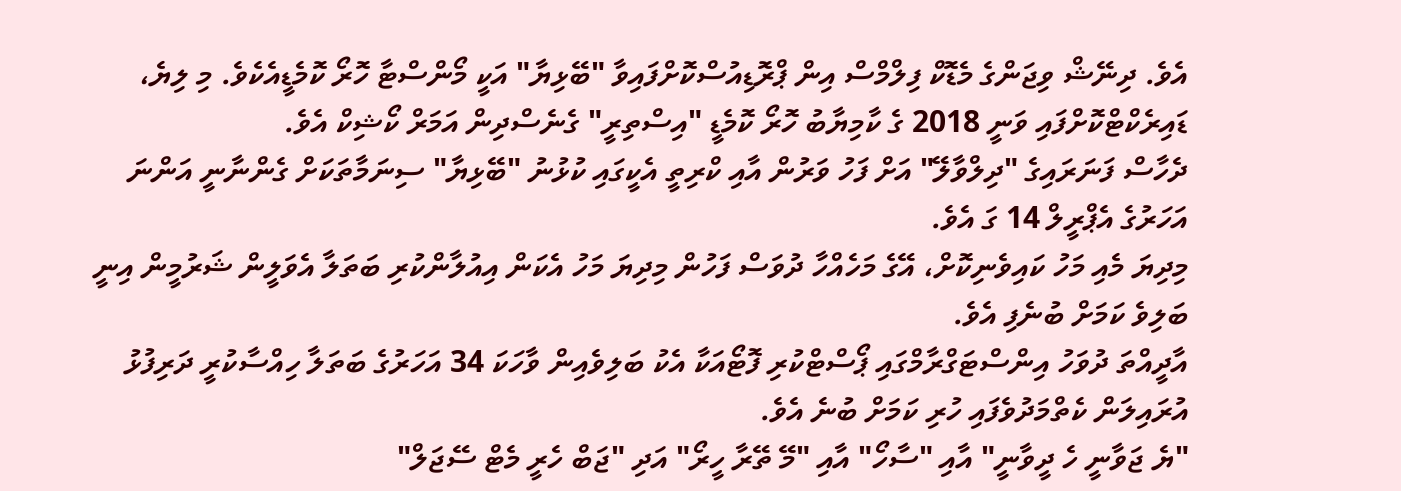އެވެ. ދިނޭޝް ވިޖަންގެ މެޑޮކް ފިލްމްސް އިން ޕްރޮޑިއުސްކޮށްފައިވާ "ބޭޅިޔާ" އަކީ މޯންސްޓާ ހޮރޯ ކޮމެޑީއެކެވެ. މި ލިޔެ، ޑައިރެކްޓްކޮށްފައި ވަނީ 2018 ގެ ކާމިޔާބު ހޮރޯ ކޮމެޑީ "އިސްތިރީ" ގެނެސްދިން އަމަރް ކޯޝިކް އެވެ.
ދެހާސް ފަނަރައިގެ "ދިލްވާލޭ" އަށް ފަހު ވަރުން އާއި ކްރިތީ އެކީގައި ކުޅުނު "ބޭޅިޔާ" ސިނަމާތަކަށް ގެންނާނީ އަންނަ އަހަރުގެ އެޕްރީލް 14 ގަ އެވެ.
މިދިޔަ މެއި މަހު ކައިވެނިކޮށް، އޭގެ މަހެއްހާ ދުވަސް ފަހުން މިދިޔަ މަހު އެކަން އިއުލާންކުރި ބަތަލާ އެވަލީން ޝަރުމީން އިނީ ބަލިވެ ކަމަށް ބުނެފި އެވެ.
އާދީއްތަ ދުވަހު އިންސްޓަގްރާމްގައި ޕޯސްޓްކުރި ފޮޓޯއަކާ އެކު ބަލިވެއިން ވާހަކަ 34 އަހަރުގެ ބަތަލާ ހިއްސާކުރީ ދަރިފުޅު އުރައިލަން ކެތްމަދުވެފައި ހުރި ކަމަށް ބުނެ އެވެ.
"ޔެ ޖަވާނީ ހެ ދީވާނީ" އާއި "ސާހޯ" އާއި "މޭ ތޭރާ ހީރޯ" އަދި "ޖަބް ހެރީ މެޓް ސޭޖަލް"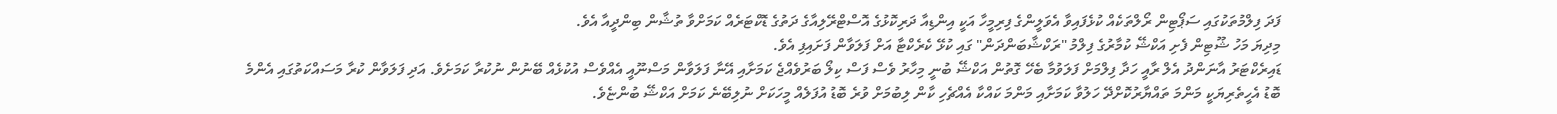ފަދަ ފިލްމުތަކުގައި ސަޕޯޓިން ރޯލްތަކެއް ކުޅެފައިވާ އެވަލީންގެ ފިރިމީހާ އަކީ އިންޑިއާ ދަރިކޮޅުގެ އޮސްޓްރޭލިއާގެ ދަތުގެ ޑޮކްޓަރެއް ކަމަށްވާ ތުޝާން ބިންދީއާ އެވެ.
މިދިޔަ މަހު ޝޫޓިން ފެށި އަކްޝޭ ކުމާރުގެ ފިލްމު "ރަކްޝާބަންދަން" ގައި ކުޅޭ ކެރެކްޓާ އަށް ފަލަވާން ފަށައިފި އެވެ.
ޑައިރެކްޓަރު އާނަންދު އެލް ރާއީ ހަދާ ފިލްމަށް ފަލަވުމާ ބެހޭ ގޮތުން އަކްޝޭ ބުނީ މިހާރު ވެސް ފަސް ކިލޯ ބަރުވެއްޖެ ކަމަށާއި އޭނާ ފަލަވާން މަސްނޫއީ އެއްވެސް އުކުޅެއް ބޭނުން ނުކުރާ ކަމަށެވެ. އަދި ފަލަވާން ކުރާ މަސައްކަތުގައި އެންމެ ބޮޑު އެހީތެރިޔަކީ މަންމަ ތައްޔާރުކޮށްދޭ ހަލުވާ ކަމަށާއި މަންމަ ކައްކާ އެއްޗެހި ކާން ލިބުމަށް ވުރެ ބޮޑު އުފަލެއް މީހަކަށް ނުލިބޭނެ ކަމަށް އަކްޝޭ ބުންޏެވެ.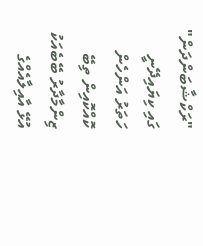"ރަކްޝާބަންދަން" ގައި ކިޔައިދޭނީ ހަތަރު އަންހެން ކޮއްކޮއިން ތިބޭ ޒިންމާދާރު ބޭބެއަކު އުޅޭ އާއިލާއެއްގެ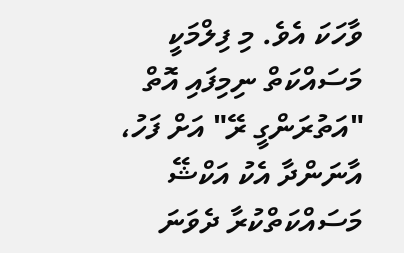ވާހަކަ އެވެ. މި ފިލްމަކީ މަސައްކަތް ނިމިފައި އޮތް "އަތުރަންގީ ރޭ" އަށް ފަހު، އާނަންދާ އެކު އަކްޝޭ މަސައްކަތްކުރާ ދެވަނަ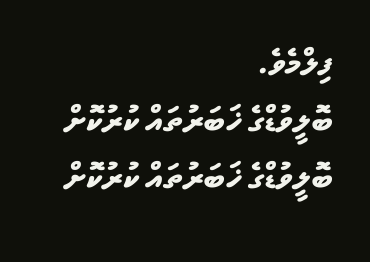ފިލްމެވެ.
ބޮލީވުޑްގެ ޚަބަރުތައް ކުރުކޮށް
ބޮލީވުޑްގެ ޚަބަރުތައް ކުރުކޮށް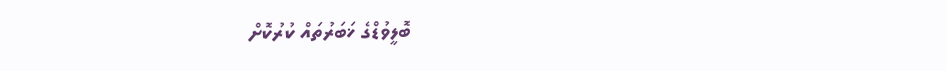ބޮލީވުޑްގެ ޚަބަރުތައް ކުރުކޮށް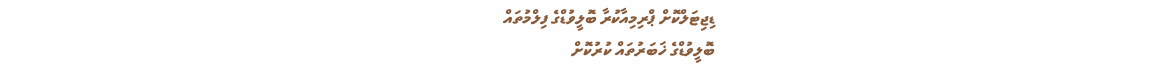ޑިޖިޓަލްކޮށް ޕްރިމިއާކުރާ ބޮލީވުޑްގެ ފިލްމުތައް
ބޮލީވުޑްގެ ޚަބަރުތައް ކުރުކޮށް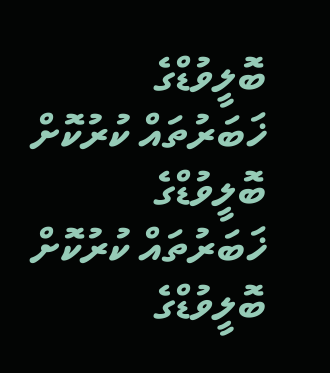ބޮލީވުޑްގެ ޚަބަރުތައް ކުރުކޮށް
ބޮލީވުޑްގެ ޚަބަރުތައް ކުރުކޮށް
ބޮލީވުޑްގެ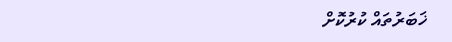ޚަބަރުތައް ކުރުކޮށް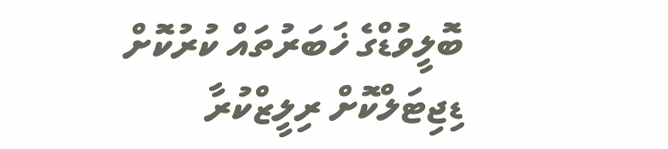ބޮލީވުޑްގެ ޚަބަރުތައް ކުރުކޮށް
ޑިޖިޓަލްކޮށް ރިލީޒްކުރާ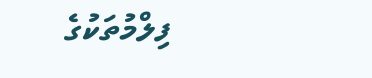ފިލްމުތަކުގެ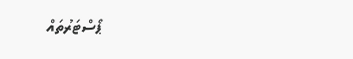ޕޯސްޓަރުތައް